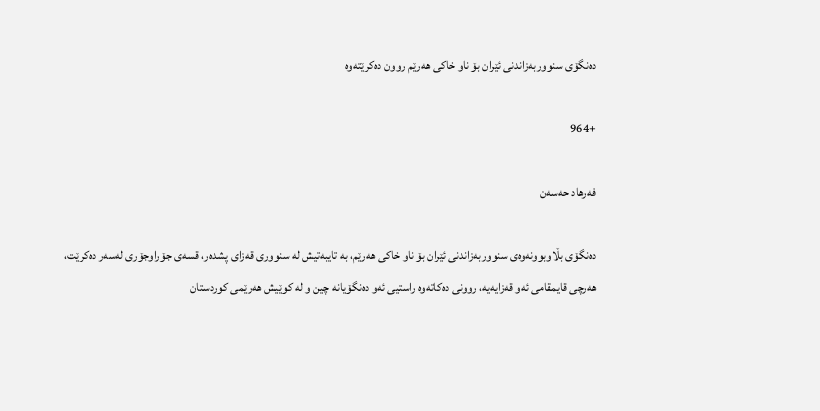ده‌نگۆی سنووربه‌زاندنى ئێران بۆ ناو خاكی هه‌رێم روون ده‌كرێته‌وه‌

+964

فه‌رهاد حه‌سه‌ن

ده‌نگۆی بڵاوبوونه‌وه‌ى سنووربه‌زاندنى ئێران بۆ ناو خاكی هه‌رێم، به‌ تایبه‌تیش له‌ سنوورى قه‌زاى پشده‌ر، قسه‌ى جۆراوجۆرى له‌سه‌ر ده‌كرێت، هه‌رچی قایمقامی ئه‌و قه‌زایه‌یه‌، روونی ده‌كاته‌وه راستیی ئه‌و ده‌نگۆیانه‌ چین و له‌ كوێیش هه‌رێمی كوردستان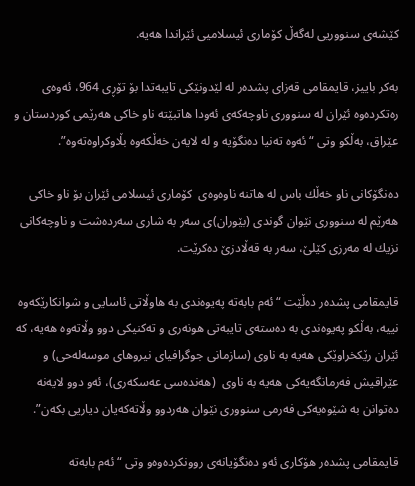كێشه‌ى سنووریى له‌گه‌ڵ كۆماری ئیسلامیی ئێراندا هه‌یه‌.

به‌كر باییز، قایمقامی قه‌زاى پشده‌ر له ‌لێدونێكی تایبه‌تدا بۆ تۆڕى 964، ئه‌وه‌ى ره‌تكرده‌وه‌ ئێران له‌ سنووری ناوچەکەی ئەودا هاتبێته‌ ناو خاكى هه‌رێمی كوردستان و عێراق، به‌ڵكو وتى “ئه‌وه‌ ته‌نیا ده‌نگۆیه ‌و له‌ لایه‌ن خه‌ڵكه‌وه‌ بڵاوكراوه‌ته‌وه‌”.

ده‌نگۆكانى ناو خه‌ڵك باس له‌ هاتنه‌ ناوه‌وه‌ى  كۆماری ئیسلامی ئێران بۆ ناو خاكى هه‌رێم له‌ سنوورى نێوان گوندى (بێوران)ى سه‌ر به شارى‌ سه‌رده‌شت و ناوچه‌كانى نزیك له‌ مه‌رزی كێلێ، سه‌ر به‌ قه‌ڵادزێ ده‌كرێت.

قایمقامى پشده‌ر ده‌ڵێت “ئه‌م بابه‌ته‌ په‌یوه‌ندی به هاوڵاتی ئاسایی و شوانكارێكه‌وه‌ نییه‌، به‌ڵكو په‌یوه‌ندی به‌ ده‌سته‌ى تایبه‌تى هونه‌رى و ته‌كنیكی دوو وڵاته‌وه‌ هه‌یه‌، كه‌ ئێران‌ رێكخراوێكى هه‌یه‌ به‌ ناوى (سازمانى جوگرافیاى نیروهاى موسه‌له‌حی) و عێراقیش فه‌رمانگه‌یه‌كی هه‌یه‌ به‌ ناوى‌  (هه‌نده‌سى عه‌سكه‌رى)، ئه‌و دوو لایه‌نه‌ ده‌توانن به‌ شێوه‌یه‌كی فه‌رمی سنوورى نێوان هه‌ردوو وڵاته‌كه‌یان دیاریی بكه‌ن”.

قایمقامى پشده‌ر هۆكارى ئه‌و ده‌نگۆیانه‌ى روونكرده‌وه‌و وتى “ئەم بابەتە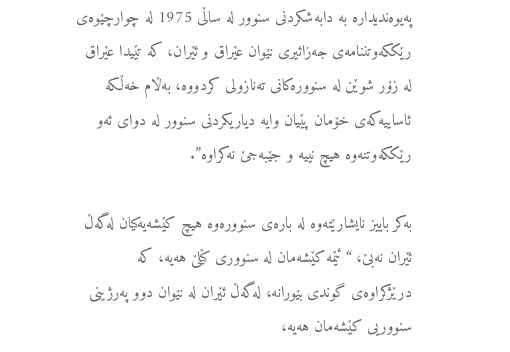په‌یوه‌ندیداره‌ به‌ دابه‌شكردنى سنوور له‌ ساڵى 1975 له‌ چوارچێوه‌ى رێككه‌وتننامه‌ى جه‌زائیرى نێوان عێراق و ئێران، كه‌ تێیدا عێراق له‌ زۆر شوێن له ‌سنووره‌كانى ته‌نازولى كردووه‌، به‌ڵام خه‌ڵكه‌ ئاساییه‌كه‌ى خۆمان پێیان وایه‌ دیاریكردنى سنوور له‌ دواى ئه‌و رێككه‌وتنه‌وه‌ هیچ نییه‌ و جێبه‌جێ نه‌كراوه‌”.

به‌كر باییز نایشارێته‌وه‌ له‌ باره‌ى سنووره‌وه‌ هیچ كێشه‌یه‌كیان له‌گه‌ڵ ئێران نه‌بێ، “ئێمه‌ كێشه‌مان له‌ سنووری كێلێ هه‌یه‌، كه‌ درێژكراوه‌ى گوندى بێورانه‌، له‌گه‌ڵ ئێران‌ له‌ نێوان دوو په‌رژینى سنووریى كێشه‌مان هه‌یه‌،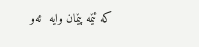كه‌ ئێمه‌ پێمان وایه‌  ئه‌و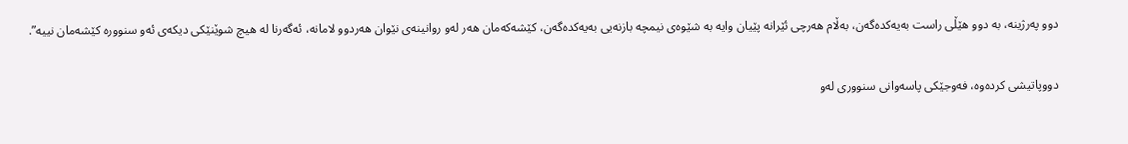دوو په‌رژینه‌، به‌ دوو هێڵی راست به‌یه‌كده‌گه‌ن، به‌ڵام هه‌رچی ئێرانه‌ پێیان وایه‌ به‌ شێوه‌ی نیمچه‌ بازنه‌یی به‌یه‌كده‌گه‌ن، كێشه‌كه‌مان هه‌ر له‌و روانینه‌ى نێوان هه‌ردوو لامانه‌، ئەگەرنا له‌ هیچ شوێنێكى دیكه‌ى ئه‌و سنووره‌ كێشه‌مان نییه”.

دووپاتیشی كرده‌وه‌، فه‌وجێكی پاسه‌وانى سنوورى له‌و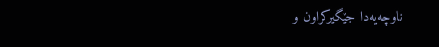ناوچه‌یه‌دا جێگیركراون و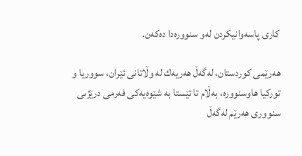كارى پاسه‌وانیكردن له‌و سنووره‌دا ده‌كەن.

ھەرێمی کوردستان، لەگەڵ هه‌ریه‌ك له‌ وڵاتانى ئێران، سووریا و تورکیا ھاوسنووره‌، به‌ڵام تا ئێستا به‌ شێوه‌یه‌كی فه‌رمی درێژىی سنوورى هه‌رێم له‌گه‌ڵ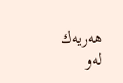هه‌ریه‌ك له‌و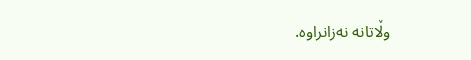وڵاتانه‌ نه‌زانراوه‌.